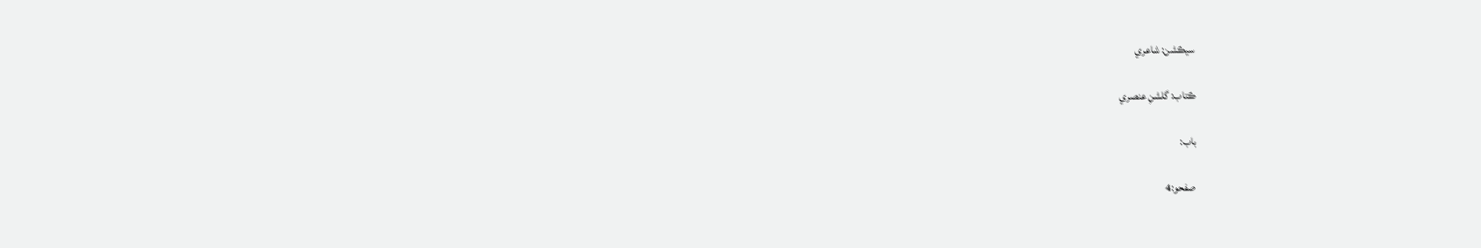سيڪشن: شاعري

ڪتاب: گلشنِ عنصري

باب:

صفحو:4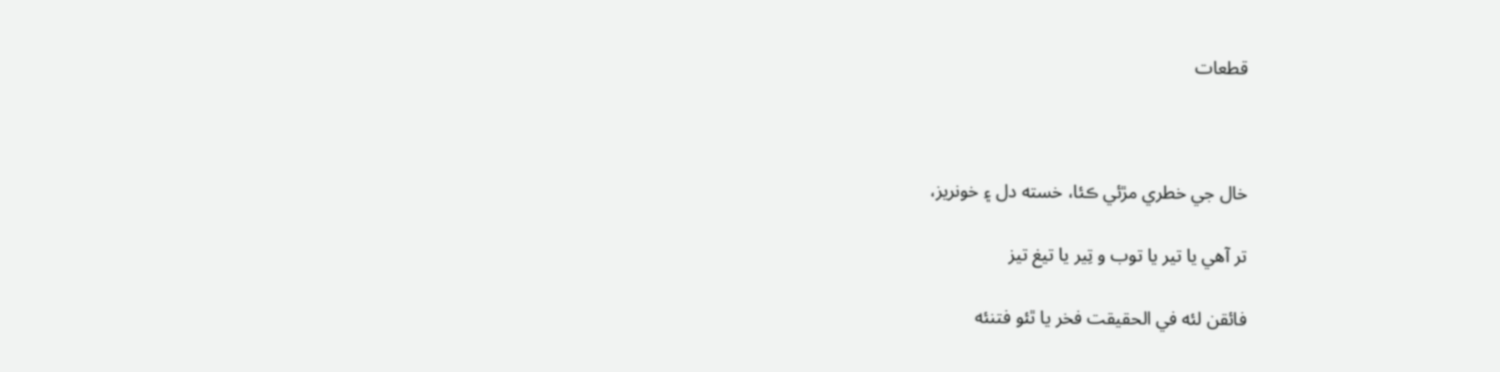قطعات



خال جي خطري مڙئي ڪئا، خسته دل ۽ خونريز،

تر آهي يا تير يا توب و تِير يا تيغ تيز

فائقن لئه في الحقيقت فخر يا ٿئو فتنئه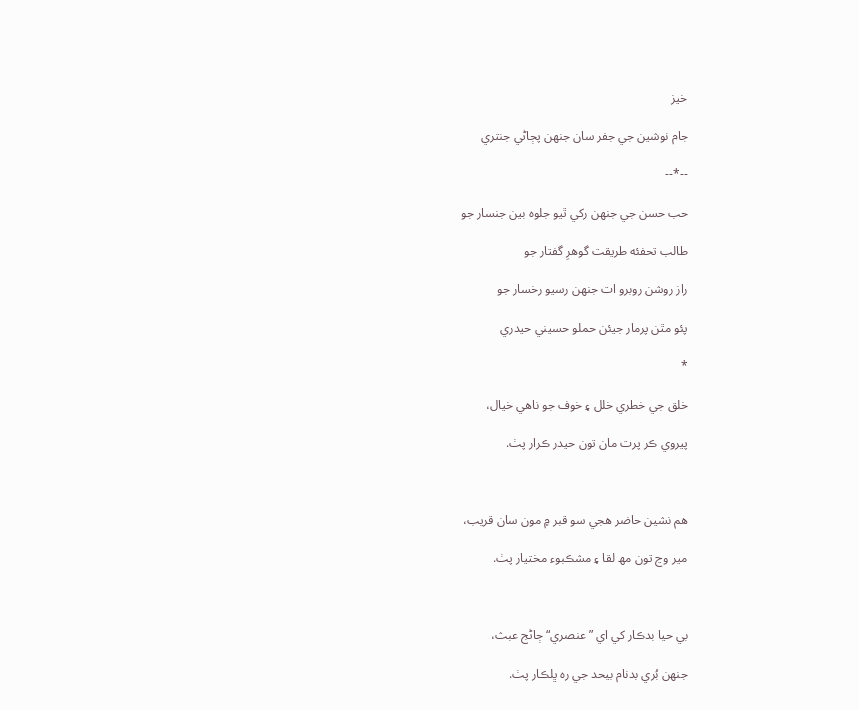خيز

جام نوشين جي جفر سان جنهن پڄاڻي جنتري

--*--

حب حسن جي جنهن رکي ٿيو جلوه بين جنسار جو

طالب تحفئه طريقت گوهرِ گفتار جو

راز روشن روبرو ات جنهن رسيو رخسار جو

پئو مٿن پرمار جيئن حملو حسيني حيدري

*

خلق جي خطري خلل ۽ خوف جو ناهي خيال،

پيروي ڪر پرت مان تون حيدر ڪرار پٺ.



هم نشين حاضر هجي سو قبر ۾ مون سان قريب،

مير وڃ تون مھ لقا ۽ مشڪبوء مختيار پٺ.



بي حيا بدڪار کي اي ”عنصري“ ڄاڻج عبث،

جنھن بُري بدنام بيحد جي ره ڀلڪار پٺ.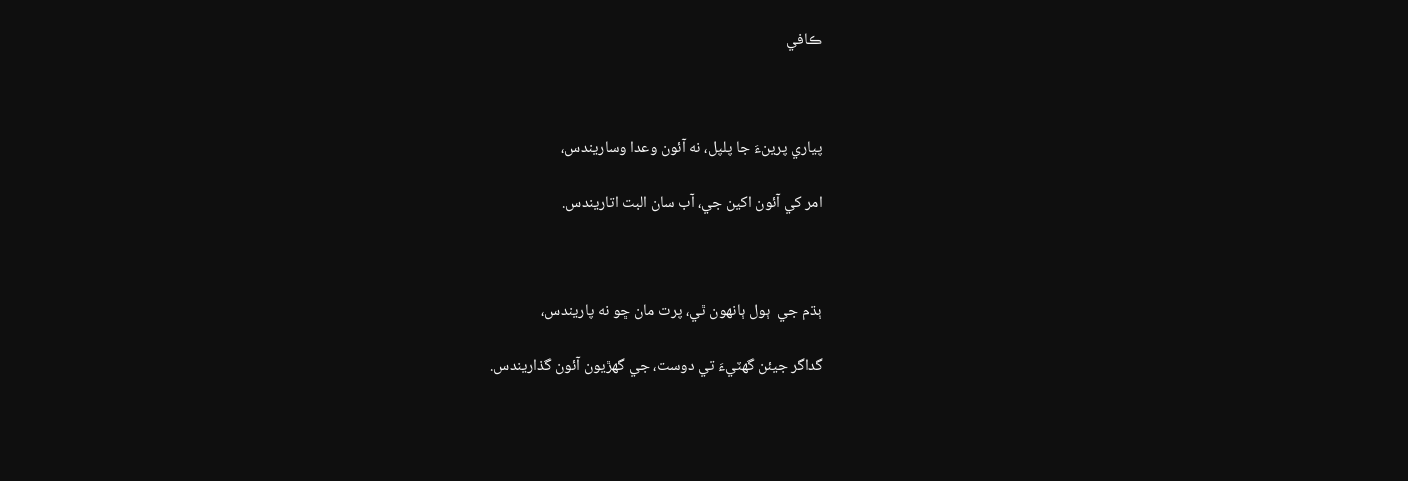ڪافي



پياري پرينءَ جا پلپل، نه آئون وعدا وساريندس،

امر کي آئون اکين جي، آب سان البت اتاريندس.



ٻڌم جي  ٻول ٻانهون ٿي، پرت مان ڇو نه پاريندس،

گداگر جيئن گهٽيءَ تي دوست، جي گهڙيون آئون گذاريندس.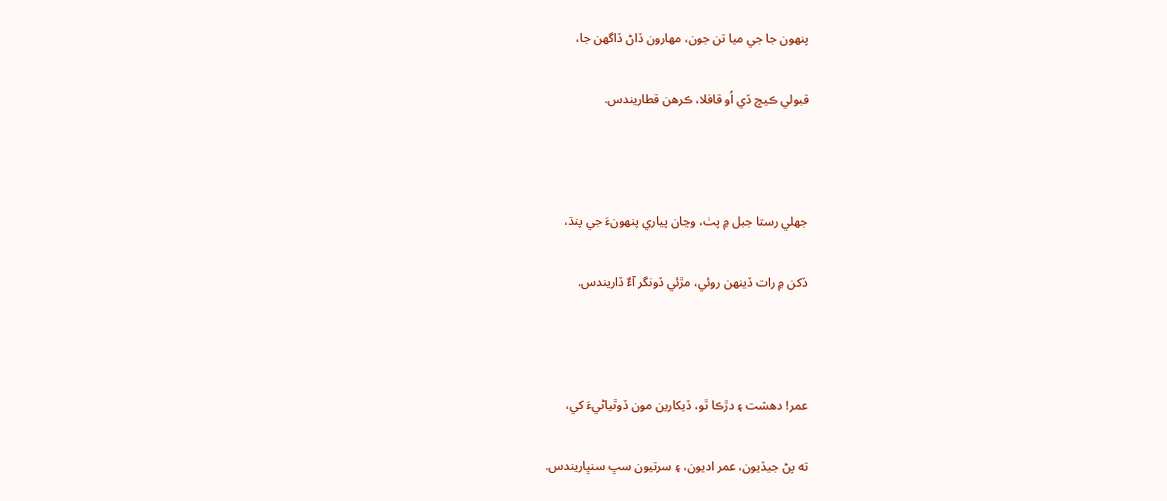پنهون جا جي ميا تن جون، مهارون ڏاڻ ڏاگهن جا،

قبولي ڪيچ ڏي اُو قافلا، ڪرهن قطاريندس.



جهلي رستا جبل ۾ پٺ، وڃان پياري پنهونءَ جي پنڌ،

ڏکن ۾ رات ڏينهن روئي، مڙئي ڏونگر آءٌ ڏاريندس.



عمر! دهشت ۽ دڙڪا ٿو، ڏيکارين مون ڏوٿياڻيءَ کي،

ته پڻ جيڏيون، عمر اديون، ۽ سرتيون سڀ سنڀاريندس.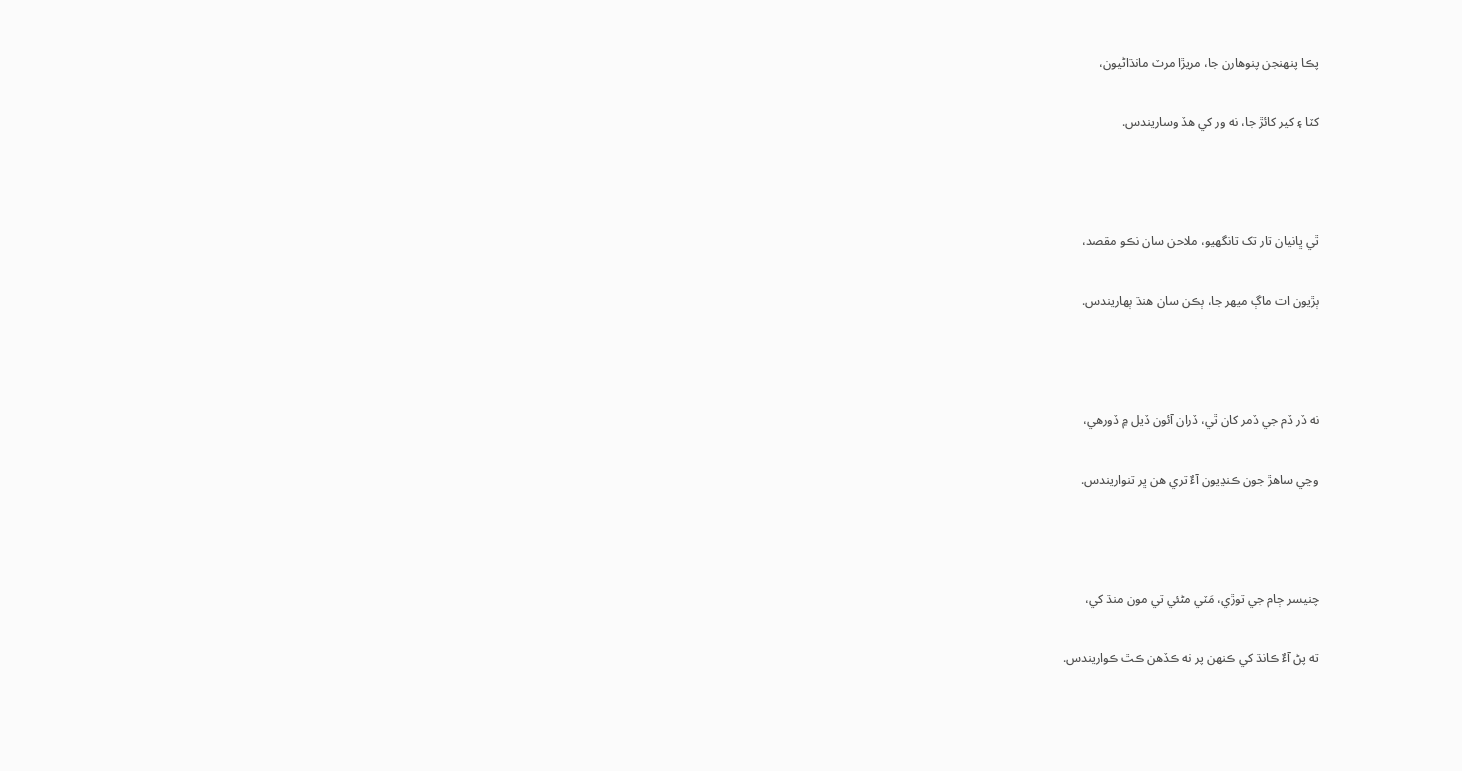پڪا پنهنجن پنوهارن جا، مريڙا مرٽ مانڌاڻيون،

کٽا ۽ کير کائڙ جا، نه ور کي هڏ وساريندس.



ٿي ڀانيان تار تک تانگهيو، ملاحن سان نڪو مقصد،

ٻڙيون ات ماڳ ميهر جا، ٻڪن سان هنڌ ٻهاريندس.



نه ڏر ڏم جي ڏمر کان ٿي، ڏران آئون ڏيل ۾ ڏورهي،

وڃي ساهڙ جون ڪنڍيون آءٌ تري هن ڀر تنواريندس.



چنيسر ڄام جي توڙي، مَٽي مڻئي تي مون منڌ کي،

ته پڻ آءٌ ڪانڌ کي ڪنهن پر نه ڪڏهن ڪٿ ڪواريندس.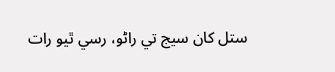ستل کان سيج تي راڻو، رسي ٿيو رات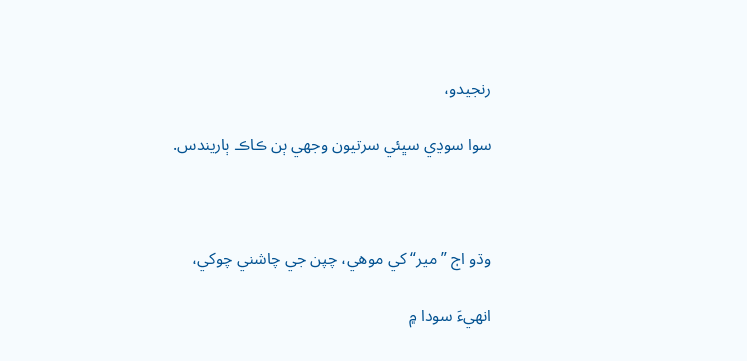رنجيدو،

سوا سوڍي سڀئي سرتيون وجهي ٻن ڪاڪ ٻاريندس.



وڌو اڄ ”مير“ کي موهي، چپن جي چاشني چوکي،

انهيءَ سودا ۾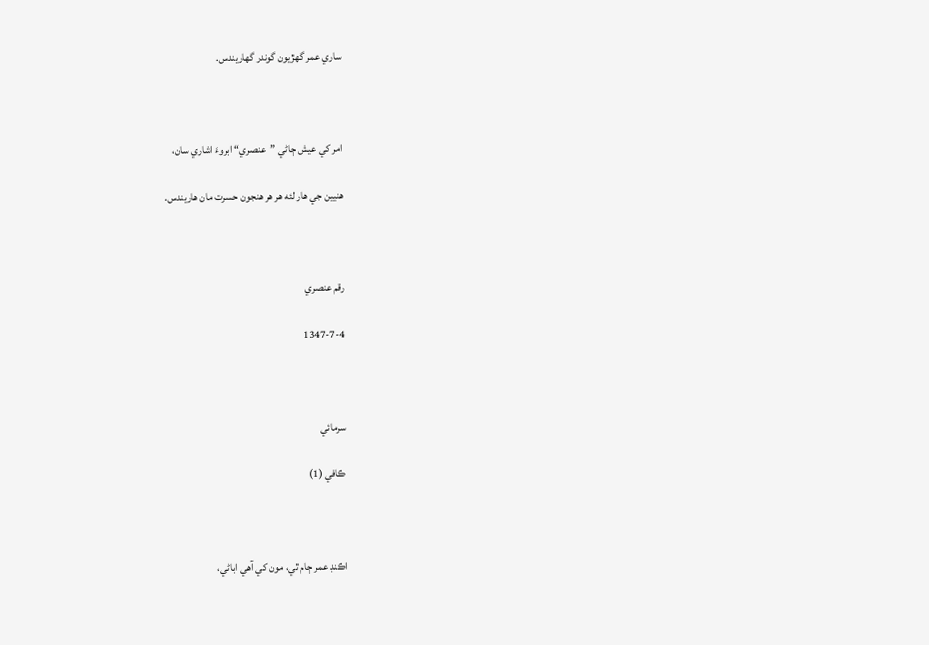ساري عمر گهڙيون گوندر گهاريندس.



امر کي عيش ڄاڻي ”عنصري“ ابروءَ اشاري سان،

هنيين جي هار لئه هر هر هنجون حسرت مان هاريندس.



رقم عنصري

1347-7-4



سرمائي

ڪافي (1)



اڪنڊ عمر ڄام ٿي، مون کي آهي اباڻي،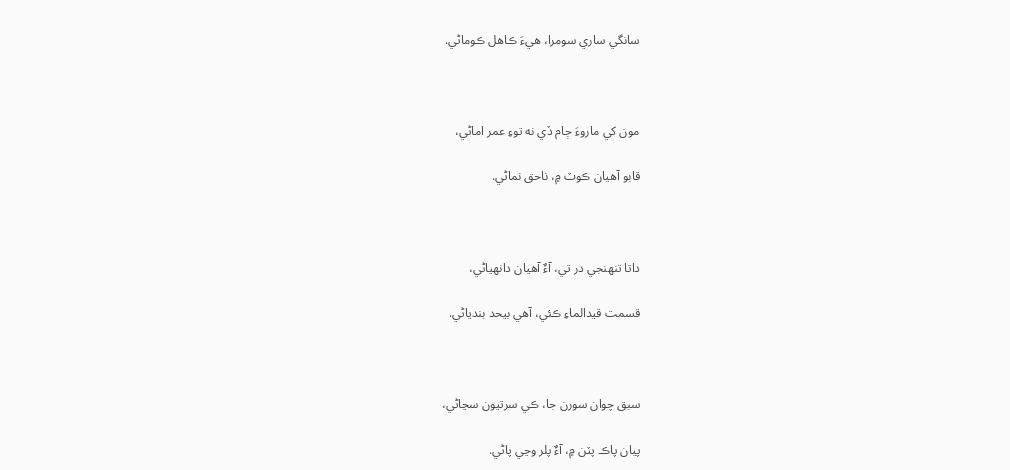سانگي ساري سومرا، هيءَ ڪاهل ڪوماڻي.



مون کي ماروءَ ڄام ڏي نه توءِ عمر اماڻي،

قابو آهيان ڪوٽ ۾، ناحق نماڻي.



داتا تنهنجي در تي، آءٌ آهيان دانهياڻي،

قسمت قيدالماءِ ڪئي، آهي بيحد بندياڻي.



سبق چوان سورن جا، ڪي سرتيون سڃاڻي،

پيان پاڪ پٽن ۾، آءٌ پلر وڃي پاڻي.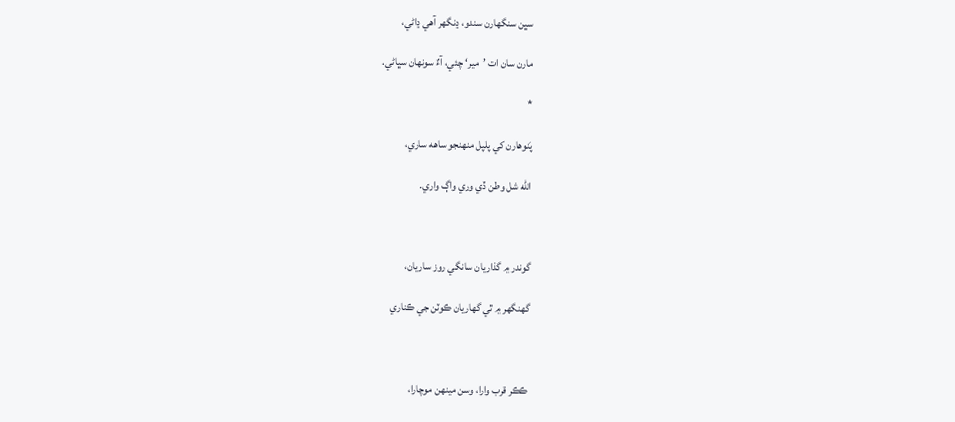سڀن سنگهارن سندو، ڍنگهر آهي ڍاڻي،

مارن سان ات ’مير‘ چئي، آءٌ سونهان سڀاڻي.

*

پَنوهارن کي پلپل منھنجو ساهه ساري،

الله شل وطن ڏي وري واڳ واري.



گوندر ۾ گذاريان سانگي روز ساريان،

گهنگهر ۾ ٿي گهاريان ڪوٽن جي ڪناري



ڪڪر قرب وارا، وسن مينهن موچارا،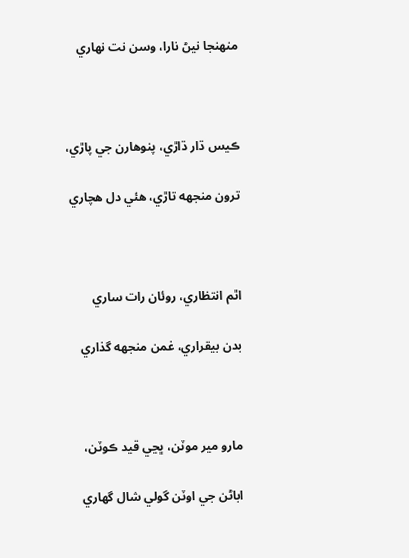منهنجا نيڻ نارا، وسن نت نهاري



ڪيس ڌار ڌاڙي، پنوهارن جي پاڙي،

ترون منجهه تاڙي، هئي دل هچاري



اٿم انتظاري، روئان رات ساري

بدن بيقراري، غمن منجهه گذاري



مارو مير موٽن، ڀڃي قيد ڪوٽن،

اباڻن جي اوٽن گولي شال گهاري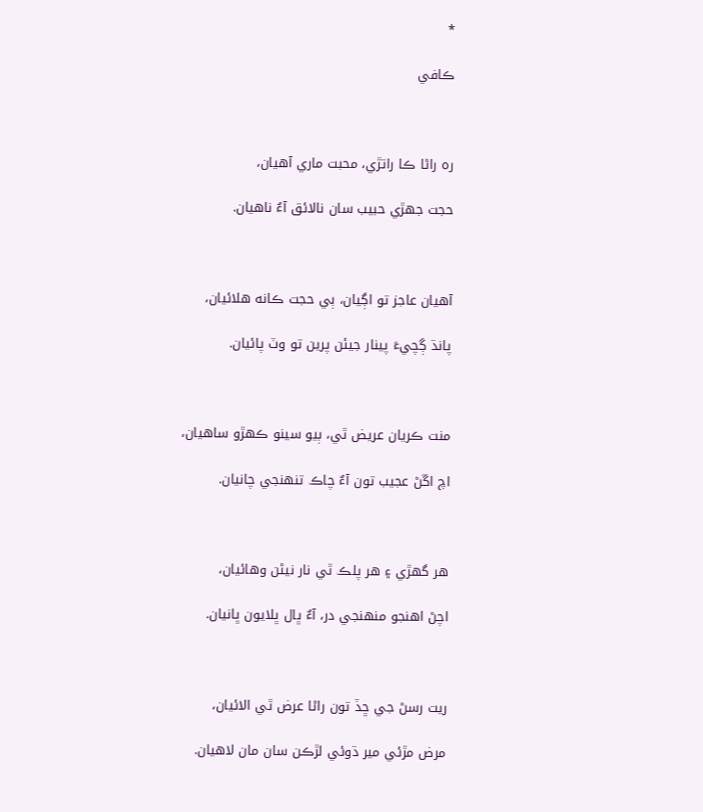*

ڪافي



ره راڻا ڪا راتڙي، محبت ماري آهيان،

حجت جهڙي حبيب سان نالائق آءٌ ناهيان.



آهيان عاجز تو اڳيان، ٻي حجت ڪانه هلائيان،

پانڌ ڳچيءَ پينار جيئن پرين تو وٽ پائيان.



منت ڪريان عريض ٿي، ٻيو سينو ڪهڙو ساهيان،

اچ اڱڻ عجيب تون آءٌ چاڪ تنهنجي چانيان.



هر گهڙي ۽ هر پلڪ ٿي نار نيڻن وهائيان،

اچڻ اهنجو منھنجي در، آءٌ ڀال ڀلايون ڀانيان.



ريت رسڻ جي ڇڏ تون راڻا عرض ٿي الائيان،

مرض مڙئي مير ڌوئي لڙڪن سان مان لاهيان.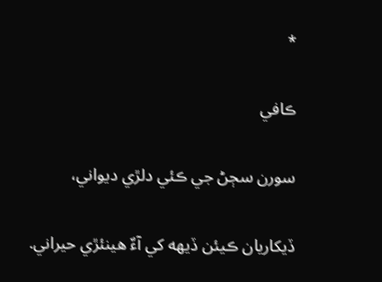*

ڪافي

سورن سڄڻ جي ڪئي دلڙي ديواني،

ڏيکاريان ڪيئن ڏيهه کي آءٌ هينئڙي حيراني.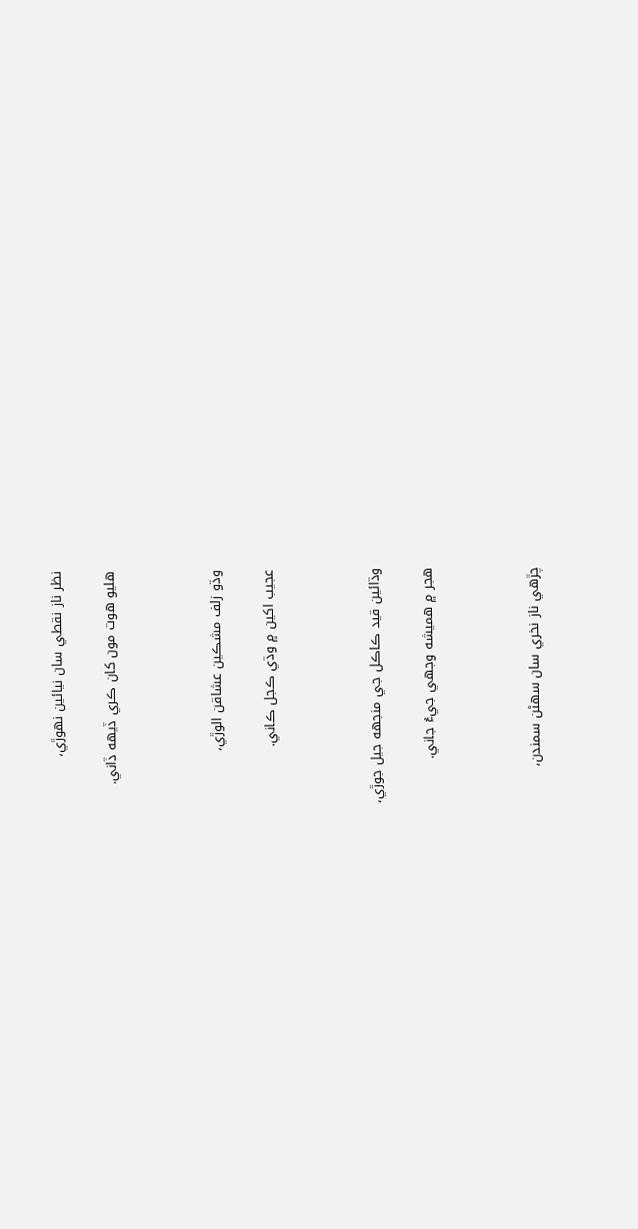نظر ناز نقطي سان نيائين نهوڙي،

هليو هوت مون کان ڪري ڏيهه ڏاني.



وڌو زلف مشڪين عشاقن الوڙي،

عجيب اکين ۾ وڌي ڪجل ڪاني.



وڌائين قيد ڪاڪل جي منجهه جيل جوڙي،

هجر ۾ هميشه وجهي جيءُ جاني.



چڙهي ناز نخري سان سهڻن سمندن،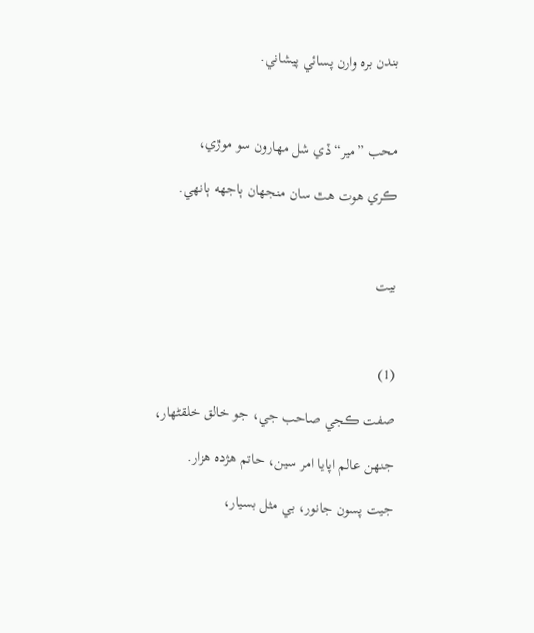بندن بره وارن پسائي پيشاني.



محب ”مير“ ڏي شل مهارون سو موڙي،

ڪري هوت هٿ سان منجهان ٻاجهه ٻانهي.



بيت



(1)

صفت ڪجي صاحب جي، جو خالق خلقڻهار،

جنهن عالم اپايا امر سين، حاتم ھژده هزار.

جيت پسون جانور، بي مثل بسيار،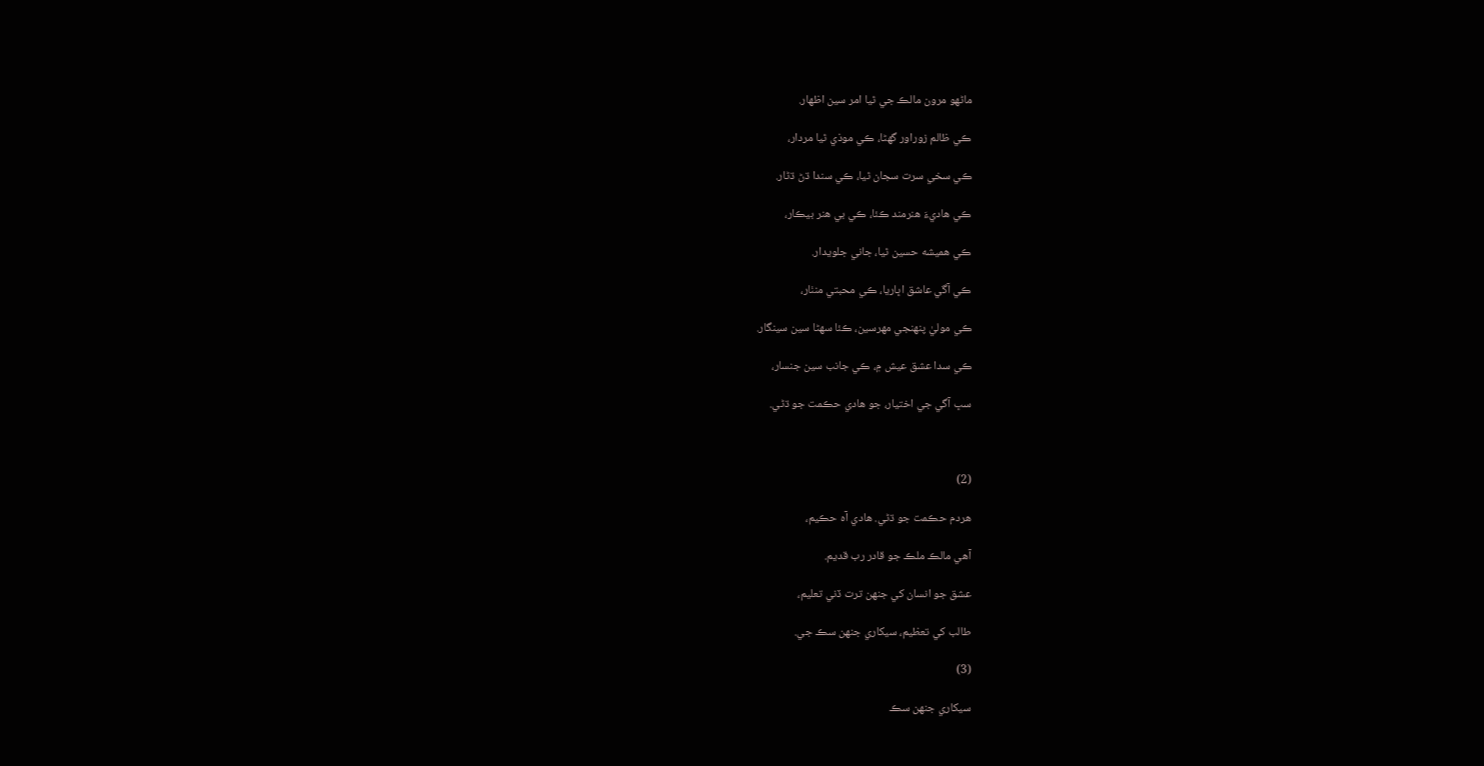ماڻهو مرون مالڪ جي ٿيا امر سين اظهار.

ڪي ظالم زوراور گهڻا، ڪي موذي ٿيا مردار،

ڪي سخي سرت سجان ٿيا، ڪي سندا ڌڻ ڌڻار.

ڪي هاديءَ هنرمند ڪئا، ڪي بي هنر بيڪار،

ڪي هميشه حسين ٿيا، جاني جلويدار.

ڪي آگي عاشق اڀاريا، ڪي محبتي منٺار،

ڪي موليٰ پنهنجي مهرسين، ڪئا سهڻا سين سينگار.

ڪي سدا عشق عيش ۾، ڪي جانب سين جنسار،

سڀ آگي جي اختيار، جو هادي حڪمت جو ڌڻي.



(2)

هردم حڪمت جو ڌڻي. هادي آه حڪيم،

آهي مالڪ ملڪ جو قادر رب قديم.

عشق جو انسان کي جنهن ترت ڏني تعليم،

طالب کي تعظيم، سيکاري جنهن سڪ جي.

(3)

سيکاري جنهن سڪ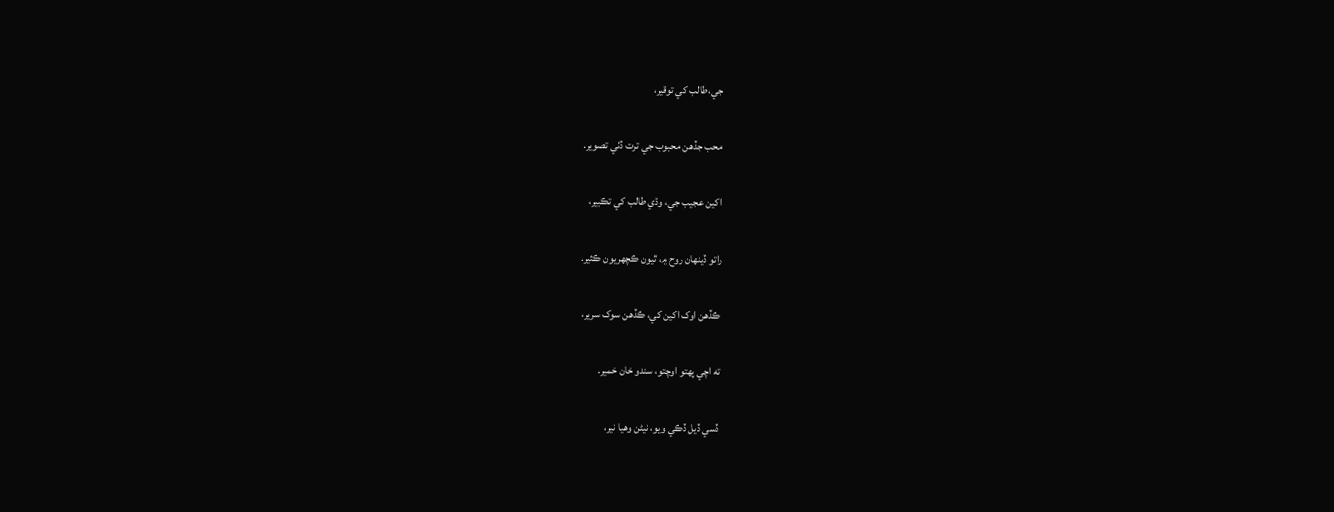جي،طالب کي توقير،

محب جڏهن محبوب جي ترت ڏٺي تصوير.

اکين عجيب جي، وڌي طالب کي تڪبير،

راتو ڏينهان روح ۾، ٿيون ڪچهريون ڪثير.

ڪڏهن اوک اکين کي، ڪڏهن سوک سرير،

ته اچي پهتو اوچتو، سندو خان خمير.

ڏسي ڏيل ڏڪي ويو، نيڻن وهيا نير،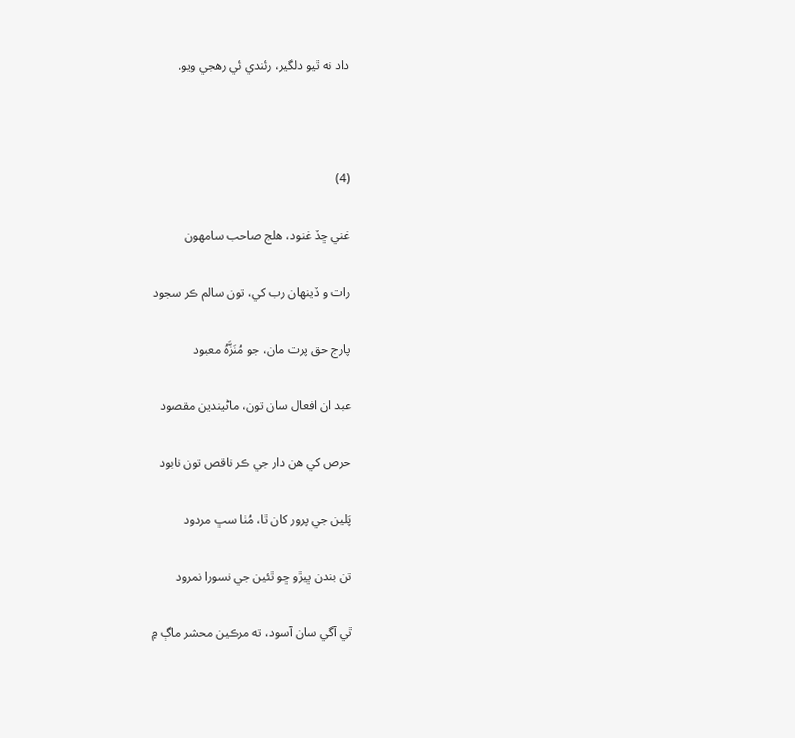داد نه ٿيو دلگير، رئندي ئي رهجي ويو.



(4)

غني ڇڏ غنود، هلج صاحب سامهون

رات و ڏينھان رب کي، تون سالم ڪر سجود

پارج حق پرت مان، جو مُنَزَّهُ معبود

عبد ان افعال سان تون، ماڻيندين مقصود

حرص کي هن دار جي ڪر ناقص تون نابود

پَلين جي پرور کان ٿا، مُٺا سڀ مردود

تن بندن ڀيڙو ڇو ٿئين جي نسورا نمرود

ٿي آگي سان آسود، ته مرڪين محشر ماڳ ۾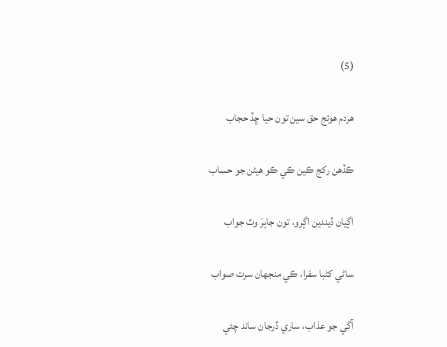(5)

هردم هوئج حق سين تون حيا ڇڏ حجاب

ڪڏهن رکج ڪين ڪي ڪو هيڻن جو حساب

اڳيان ڏيندين اڳرو، تون جابِرَ وٽ جواب

ساڻي کڻبا سفرا، ڪي منجهان سرت صواب

آگي جو عذاب، ساري ڏرجان ساند چئي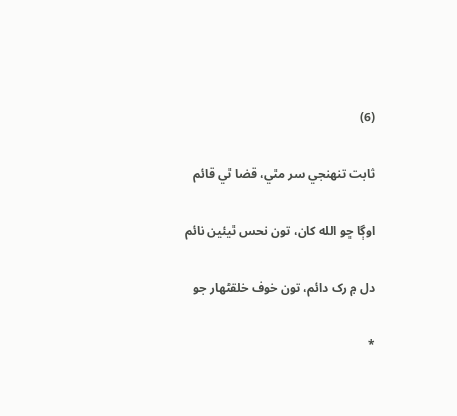(6)

ثابت تنهنجي سر مٿي، قضا ٿي قائم

اوڳا ڇو الله کان، تون نحس ٿيئين نائم

دل ۾ رک دائم، تون خوف خلقڻهار جو

*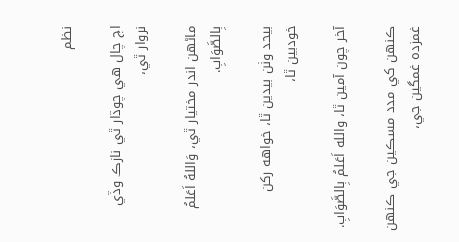نظم

اڄ چال هي چوڌار ٿي نازڪ وڏي نروار ٿي،

ماڻھن اندر مختيار ٿي، وَاللهُ اَعَلمُ بِالصَّوَابِ.

بيحد وٺن بيدين ٿا، خواهه رکن خودبين ٿا،

آخر چون آمين ٿا، والله اَعَلمُ بِالصَّوَابِ.

ڪنھن کي مدد مسڪين جي ڪنھن غمزده غمگين جي،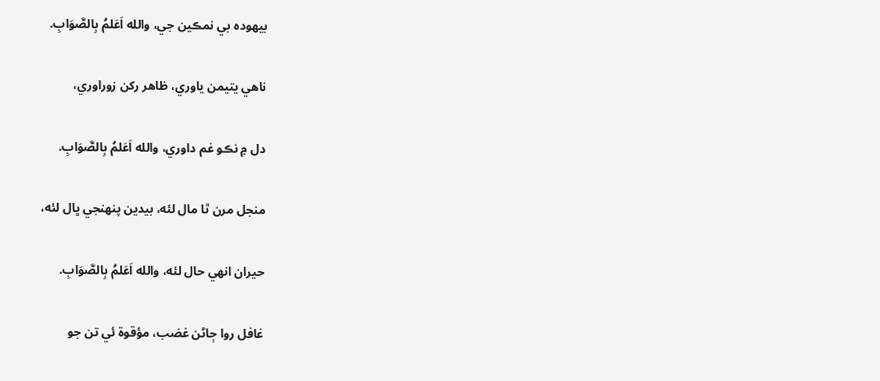بيهوده بي نمڪين جي، والله اَعَلمُ بِالصَّوَابِ.

ناهي يتيمن ياوري، ظاهر رکن زوراوري،

دل ۾ نڪو غم داوري، والله اَعَلمُ بِالصَّوَابِ.

منجل مرن ٿا مال لئه، بيدين پنھنجي ڀال لئه،

حيران انھي حال لئه، والله اَعَلمُ بِالصَّوَابِ.

غافل روا ڄاڻن غضب، مؤقوة ئي تن جو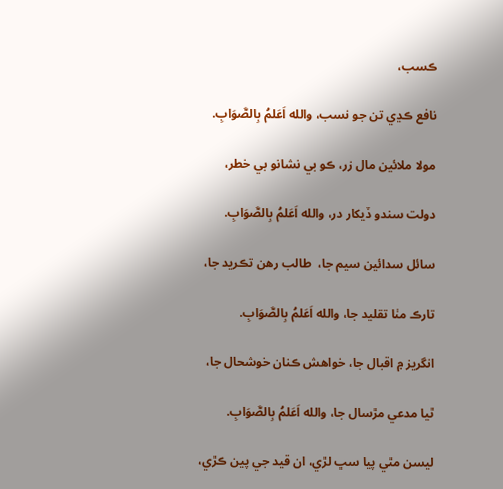ڪسب،

نافع ڪڍي تن جو نسب، والله اَعَلمُ بِالصَّوَابِ.

مولا ملائين مال زر، ڪو بي نشانو بي خطر،

دولت سندو ڏيکار در، والله اَعَلمُ بِالصَّوَابِ.

سائل سدائين سيم جا،  طالب رهن تڪريد جا،

تارڪ مٺا تقليد جا، والله اَعَلمُ بِالصَّوَابِ.

انگريز ۾ اقبال جا، خواهش ڪنان خوشحال جا،

ٿيا مدعي مڙسال جا، والله اَعَلمُ بِالصَّوَابِ.

ليسن مٿي پيا سڀ لڙي، ان قيد جي پين ڪڙي،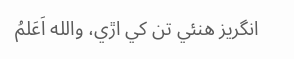انگريز هنئي تن کي اڙي، والله اَعَلمُ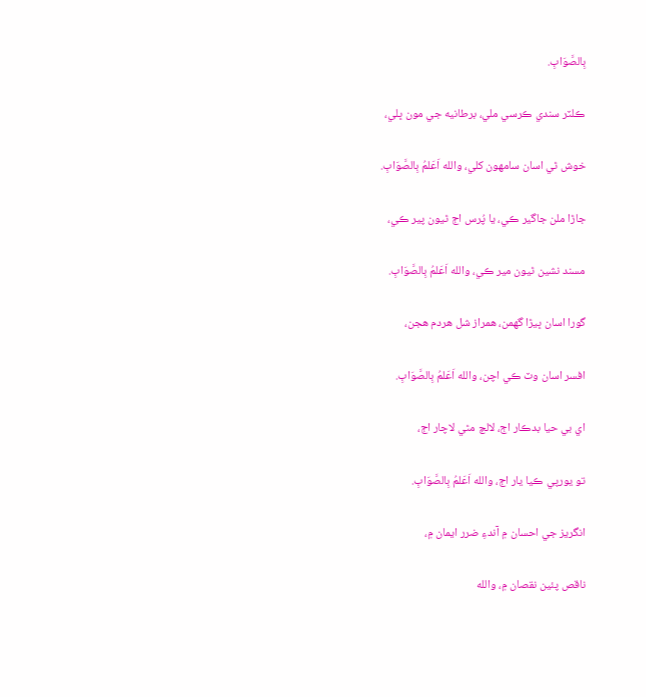بِالصَّوَابِ.

ڪلٽر سندي ڪرسي ملي، برطانيه جي مون ڀلي،

خوش ٿي اسان سامھون کلي، والله اَعَلمُ بِالصَّوَابِ.

جاڙا ملن جاگير ڪي، يا پُرس اڄ ٿيون پير ڪي،

مسند نشين ٿيون مير ڪي، والله اَعَلمُ بِالصَّوَابِ.

گورا اسان ڀيڙا گهمن، همراز شل هردم هجن،

افسر اسان وٽ ڪي اچن، والله اَعَلمُ بِالصَّوَابِ.

اي بي حيا بدڪار اڄ، لالچ مٿي لاچار اڄ،

تو يورپي ڪيا يار اڄ، والله اَعَلمُ بِالصَّوَابِ.

انگريز جي احسان ۾ آندءِ ضرر ايمان ۾،

ناقص پئين نقصان ۾، والله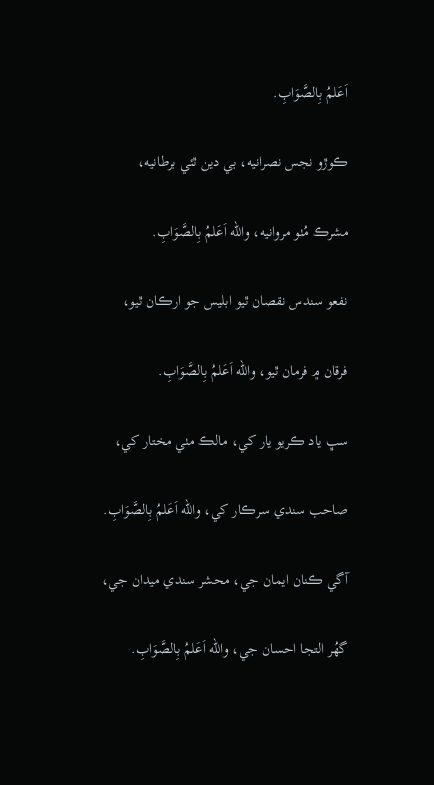اَعَلمُ بِالصَّوَابِ.

ڪوڙو نجس نصرانيه، بي دين ٿئي برطانيه،

مشرڪ مُٺو مروانيه، والله اَعَلمُ بِالصَّوَابِ.

نفعو سندس نقصان ٿيو ابليس جو ارڪان ٿيو،

فرقان ۾ فرمان ٿيو، والله اَعَلمُ بِالصَّوَابِ.

سڀ ياد ڪريو يار کي، مالڪ مٺي مختار کي،

صاحب سندي سرڪار کي، والله اَعَلمُ بِالصَّوَابِ.

آگي ڪنان ايمان جي، محشر سندي ميدان جي،

گهُر التجا احسان جي، والله اَعَلمُ بِالصَّوَابِ.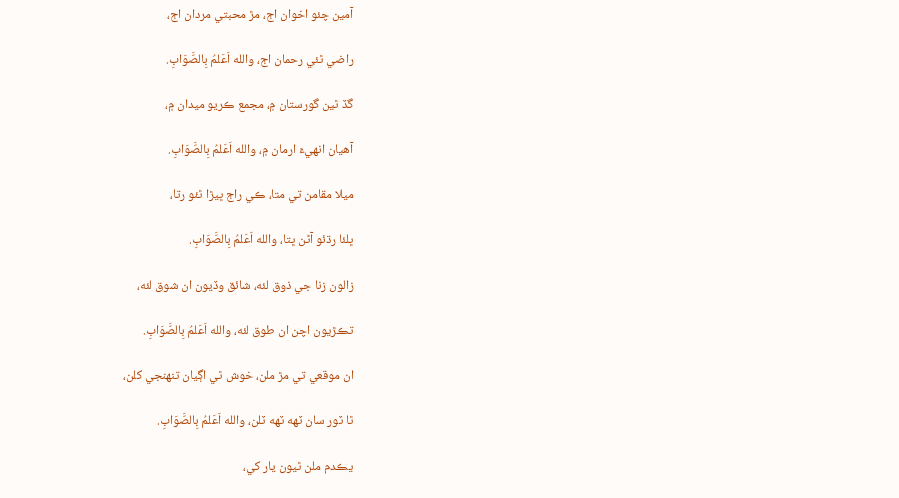آمين چئو اخوان اڄ، مڙ محبتي مردان اڄ،

راضي ٿئي رحمان اڄ، والله اَعَلمُ بِالصَّوَابِ.

گڏ ٿين گورستان ۾، مجمع ڪريو ميدان ۾،

آهيان انھيءَ ارمان ۾، والله اَعَلمُ بِالصَّوَابِ.

ميلا مقامن تي متا، ڪي راڄ ڀيڙا ٿئو رتا،

ڀلئا رڌئو آڻن ڀتا، والله اَعَلمُ بِالصَّوَابِ.

زالون زنا جي ذوق لئه، شائق وڏيون ان شوق لئه،

تڪڙيون اچن ان طوق لئه، والله اَعَلمُ بِالصَّوَابِ.

ان موقعي تي مڙ ملن، خوش ٿي اڳيان تنھنجي کلن،

ٿا ٽور سان ٽھه ٽھه ٽلن، والله اَعَلمُ بِالصَّوَابِ.

يڪدم ملن ٿيون يار کي،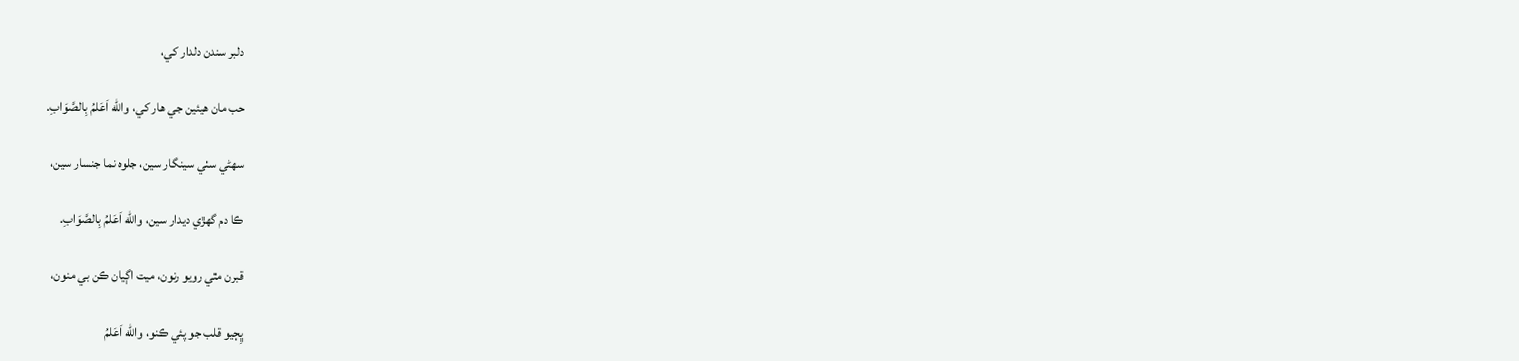دلبر سندن دلدار کي،

حب مان هيئين جي هار کي، والله اَعَلمُ بِالصَّوَابِ.

سھڻي سٺي سينگار سين، جلوه نما جنسار سين،

ڪا دم گهڙي ديدار سين، والله اَعَلمُ بِالصَّوَابِ.

قبرن مٿي رويو رنون، ميت اڳيان ڪن بي منون،

ڀِڄيو قلب جو پئي ڪنو، والله اَعَلمُ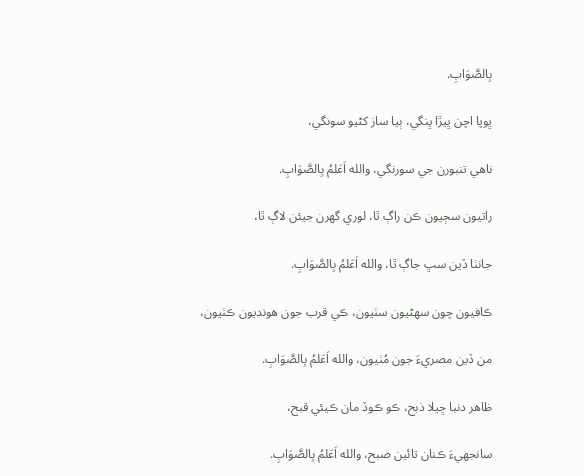بِالصَّوَابِ.

ڀوپا اچن ڀيڙا ڀنگي، ٻيا ساز کڻيو سونگي،

ناهي تنبورن جي سورنگي، والله اَعَلمُ بِالصَّوَابِ.

راتيون سڄيون ڪن راڳ ٿا، لوري گهرن جيئن لاڳ ٿا،

جانٺا ڏين سڀ جاڳ ٿا، والله اَعَلمُ بِالصَّوَابِ.

ڪافيون چون سھڻيون سٺيون، ڪي قرب جون هونديون ڪٺيون،

من ڏين مصريءَ جون مُٺيون، والله اَعَلمُ بِالصَّوَابِ.

ظاهر دنبا ڇيلا ذبح، ڪو ڪوڏ مان ڪيئي قبح،

سانجهيءَ ڪنان تائين صبح، والله اَعَلمُ بِالصَّوَابِ.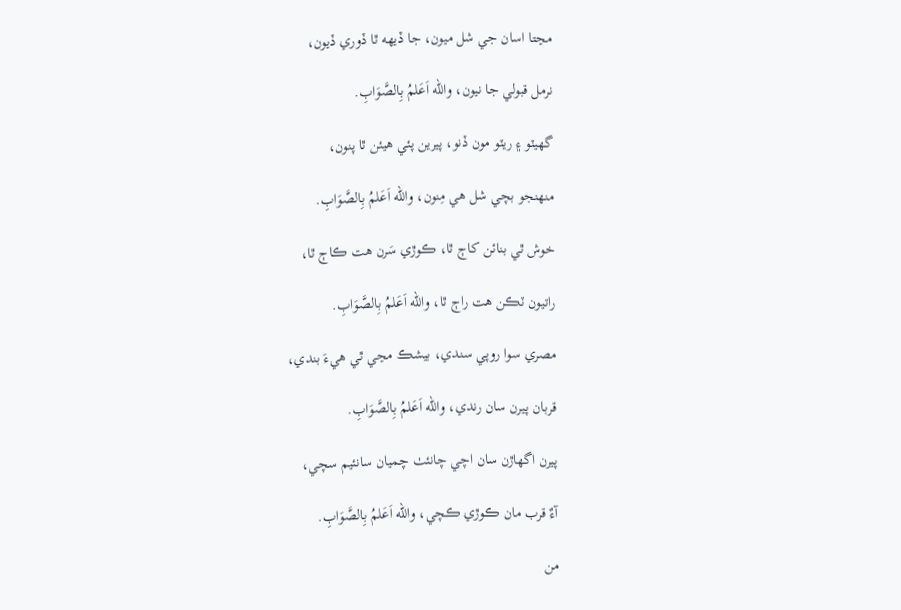مڃتا اسان جي شل ميون، جا ڏيھه ٿا ڏوري ڏيون،

نرمل قبولي جا نيون، والله اَعَلمُ بِالصَّوَابِ.

گهيٽو ۽ ريٽو مون ڏنو، پيرين پئي هيئن ٿا پنون،

منھنجو بچي شل هي مِنون، والله اَعَلمُ بِالصَّوَابِ.

خوش ٿي بنائن کاڄ ٿا، ڪوڙي سَرن هت ڪاڄ ٿا،

راتيون ٽڪن هت راڄ ٿا، والله اَعَلمُ بِالصَّوَابِ.

مصري سوا روپي سندي، بيشڪ مڃي ٿي هيءَ بندي،

قربان پيرن سان رندي، والله اَعَلمُ بِالصَّوَابِ.

پيرن اگهاڙن سان اچي چانئٺ چميان سانئيم سچي،

آءٌ قرب مان ڪوڙي ڪچي، والله اَعَلمُ بِالصَّوَابِ.

من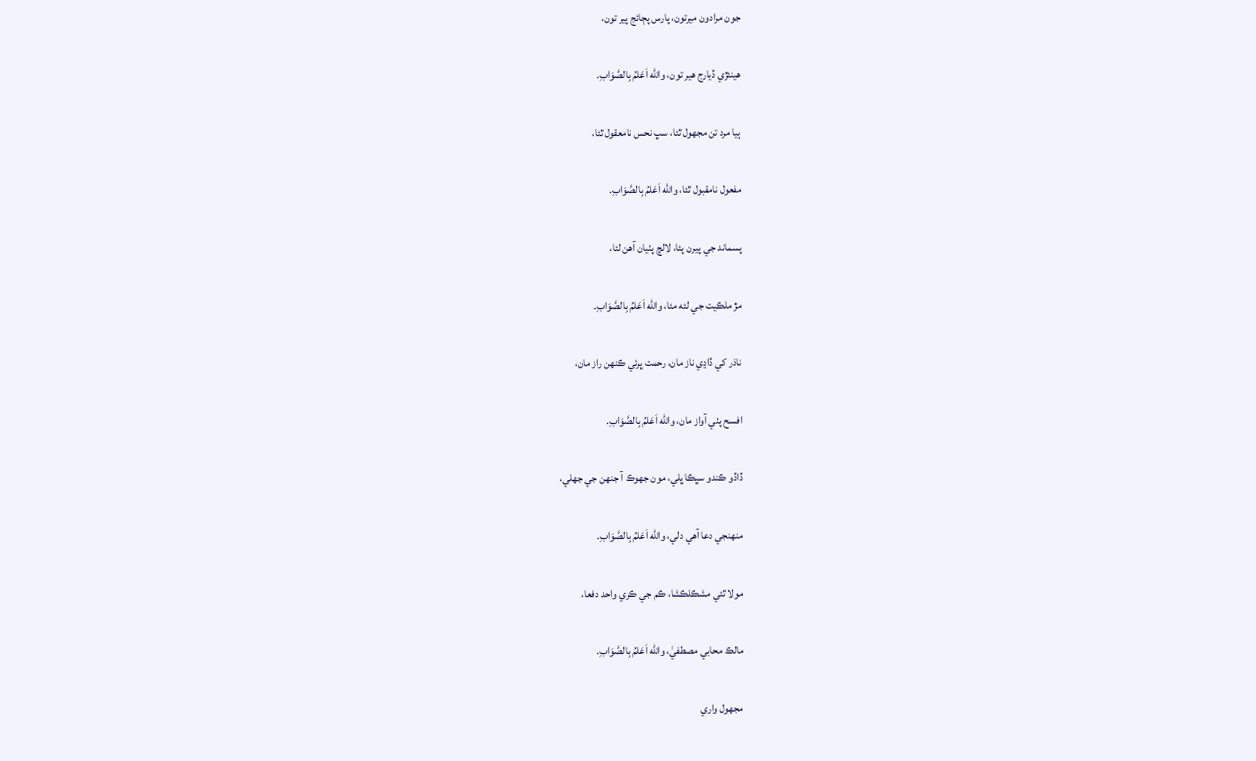جون مرادون ميرتون، پارس پڄائج پير تون،

هينئڙي ڏيارج هير تون، والله اَعَلمُ بِالصَّوَابِ.

ٻيا مرد تن مجهول ٿئا، سڀ نحس نامعقول ٿئا،

مفعول نامقبول ٿئا، والله اَعَلمُ بِالصَّوَابِ.

پسماند جي پيرن پئا، لالچ پٺيان آهن لئا،

مڙ ملڪيت جي لئه مئا، والله اَعَلمُ بِالصَّوَابِ.

ناذر کي ڏاڍي ناز مان، رحمت ڀرئي ڪنھن راز مان،

افسح پٺي آواز مان، والله اَعَلمُ بِالصَّوَابِ.

ڏاڏو ڪندو سڀڪا ڀلي، مون جهوڪ آ جنھن جي جهلي،

منھنجي دعا آهي دلي، والله اَعَلمُ بِالصَّوَابِ.

مولا ٿئي مشڪلڪشا، ڪم جي ڪري واحد دفعا،

مالڪ محابي مصطفيٰ، والله اَعَلمُ بِالصَّوَابِ.

مجهول واري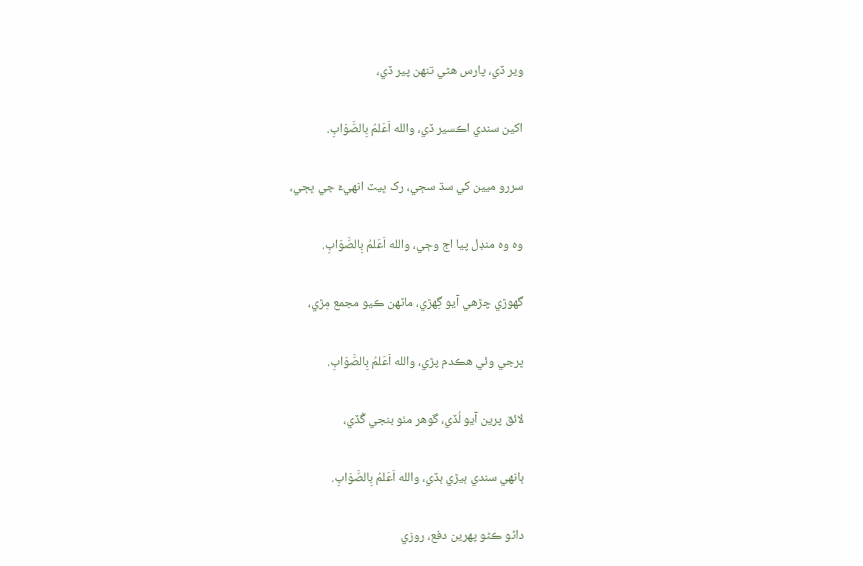وير ڏي، پارس هڻي تنھن پير ڏي،

اکين سندي اڪسير ڏي، والله اَعَلمُ بِالصَّوَابِ.

سررو ميين کي سڌ سڄي، رک ڀيٽ انھيءَ جي ڀڄي،

وه وه منڊل پيا اڄ وڄي، والله اَعَلمُ بِالصَّوَابِ.

گهوڙي چڙهي آيو گِهڙي، ماڻھن ڪيو مجمع مِڙي،

ڀرجي وئي هڪدم پڙي، والله اَعَلمُ بِالصَّوَابِ.

لائق پرين آيو لُڏي، گوهر مٺو بنجي گُڏي،

ٻانھي سندي ٻيڙي ٻڏي، والله اَعَلمُ بِالصَّوَابِ.

داڻو ڪڻو پھرين دفع، روزي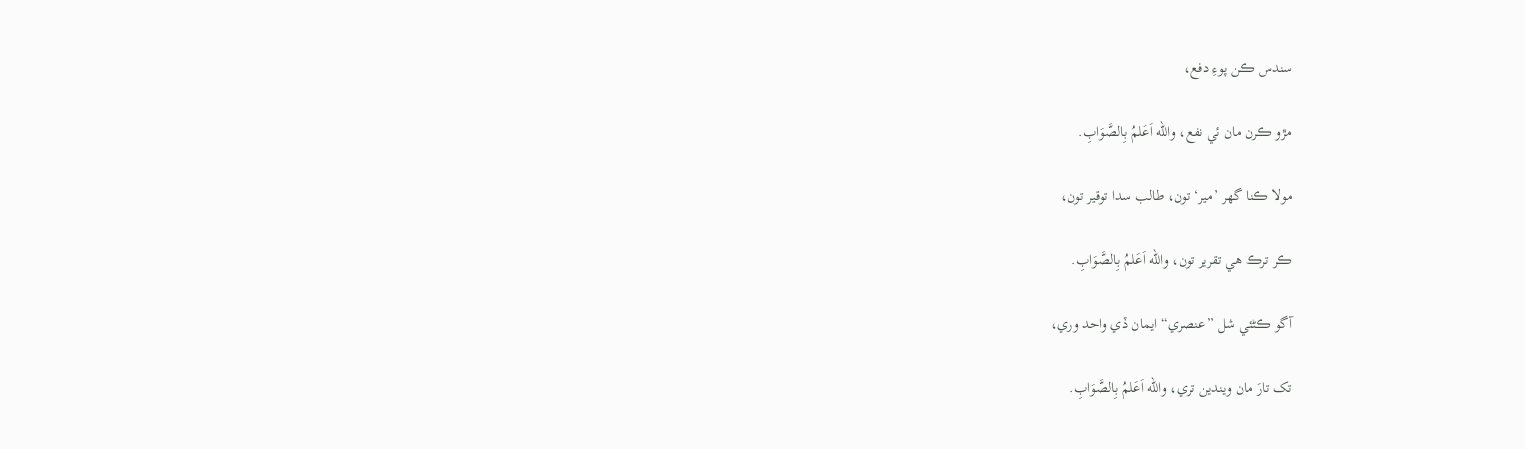سندس ڪن پوءِ دفع،

مڙو ڪرن مان ئي نفع، والله اَعَلمُ بِالصَّوَابِ.

مولا ڪنا گهر ’مير‘ تون، طالب سدا توقير تون،

ڪر ترڪ هي تقرير تون، والله اَعَلمُ بِالصَّوَابِ.

آگو ڪڻئي شل ”عنصري“ ايمان ڏي واحد وري،

تک تارَ مان ويندين تري، والله اَعَلمُ بِالصَّوَابِ.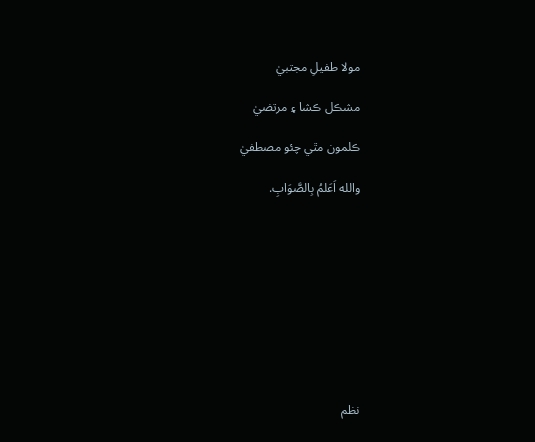مولا طفيلِ مجتبيٰ

مشڪل ڪشا ۽ مرتضيٰ

ڪلمون مٿي چئو مصطفيٰ

والله اَعَلمُ بِالصَّوَابِ.










نظم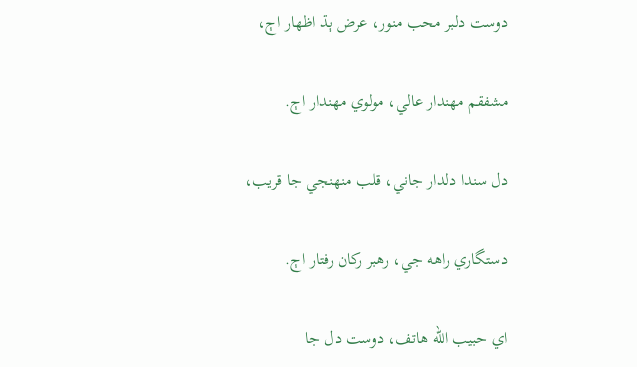دوست دلبر محب منور، عرض ٻڌ اظھار اڄ،

مشفقم مھندار عالي، مولوي مھندار اڄ.

دل سندا دلدار جاني، قلب منھنجي جا قريب،

دستگاري راهه جي، رهبر رکان رفتار اڄ.

اي حبيب الله هاتف، دوست دل جا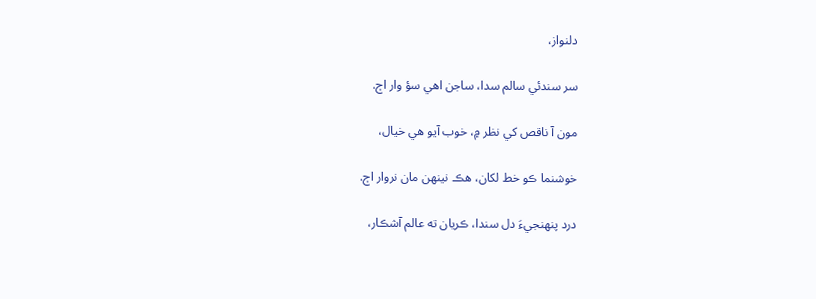دلنواز،

سر سندئي سالم سدا، ساجن اهي سؤ وار اڄ.

مون آ ناقص کي نظر ۾، خوب آيو هي خيال،

خوشنما ڪو خط لکان، هڪ نينھن مان نروار اڄ.

درد پنھنجيءَ دل سندا، ڪريان ته عالم آشڪار،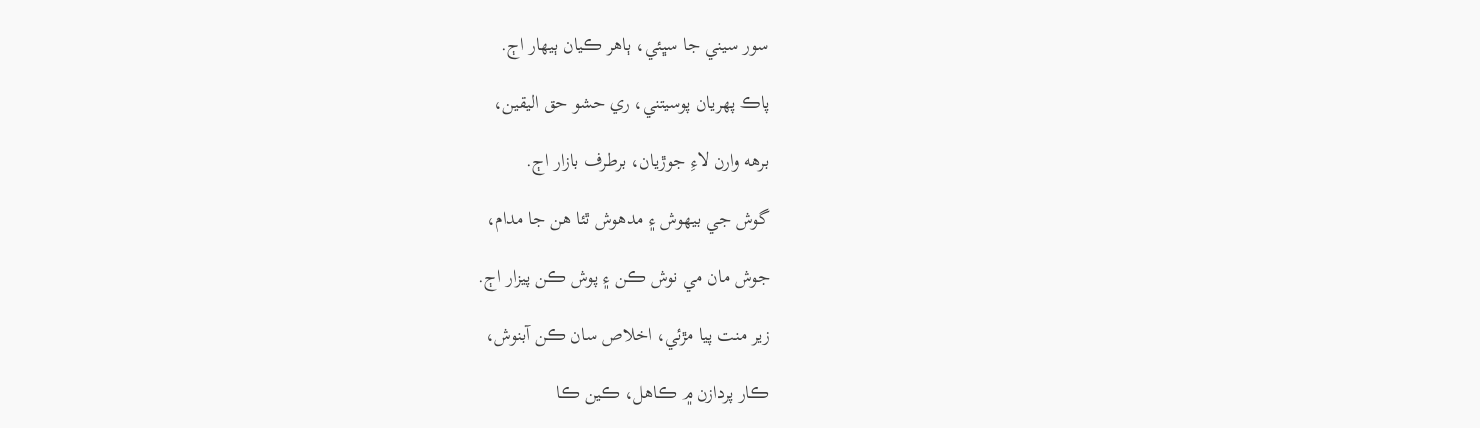سور سيني جا سڀئي، ٻاهر ڪيان ٻيھار اڄ.

پاڪ پھريان پوسيتني، ري حشو حق اليقين،

برهه وارن لاءِ جوڙيان، برطرف بازار اڄ.

گوش جي بيھوش ۽ مدهوش ٿئا هن جا مدام،

جوش مان مي نوش ڪن ۽ پوش ڪن پيزار اڄ.

زير منت پيا مڙئي، اخلاص سان ڪن آبنوش،

ڪار پردازن ۾ ڪاهل، ڪين ڪا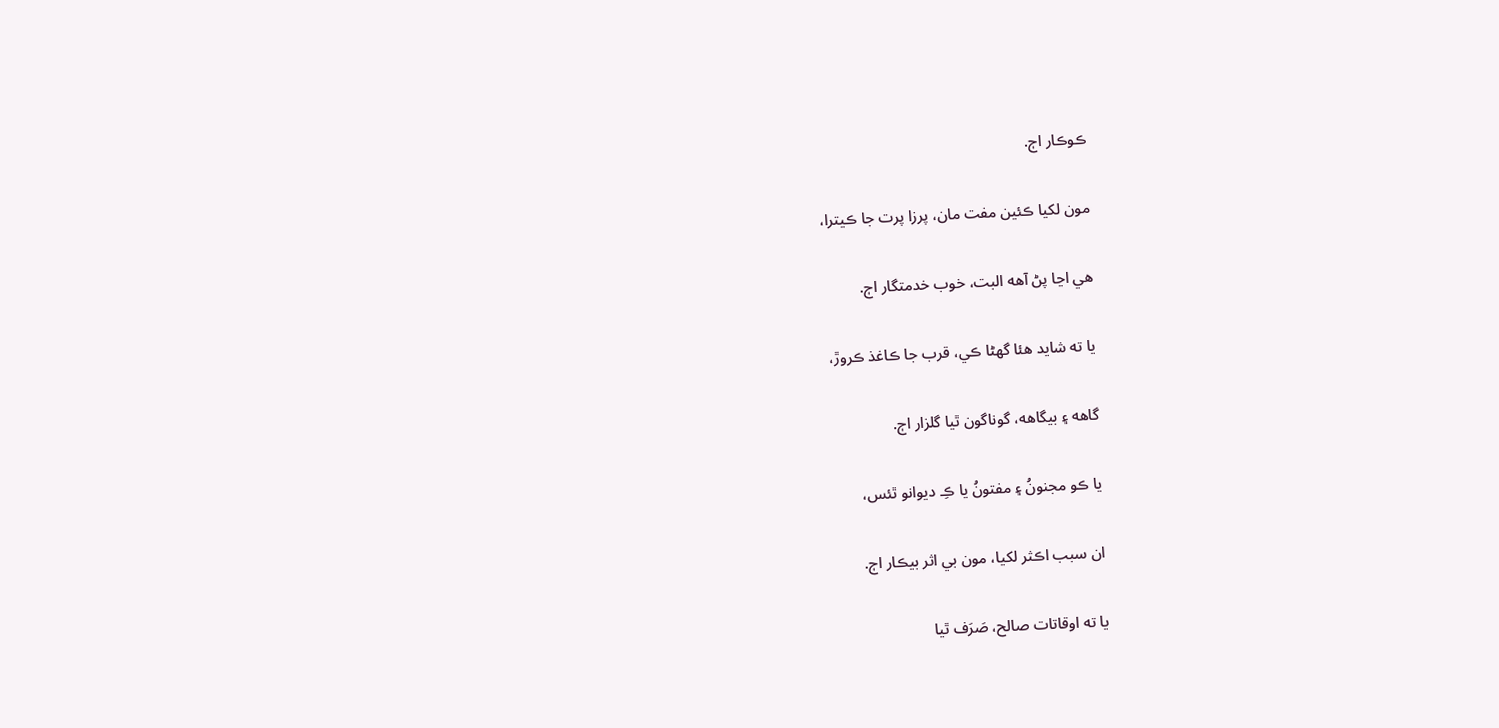ڪوڪار اڄ.

مون لکيا ڪئين مفت مان، پرزا پرت جا ڪيترا،

هي اڃا پڻ آهه البت، خوب خدمتگار اڄ.

يا ته شايد هئا گهڻا ڪي، قرب جا ڪاغذ ڪروڙ،

گاهه ۽ بيگاهه، گوناگون ٿيا گلزار اڄ.

يا ڪو مجنونُ ۽ مفتونُ يا ڪِ ديوانو ٿئس،

ان سبب اڪثر لکيا، مون بي اثر بيڪار اڄ.

يا ته اوقاتات صالح، صَرَف ٿيا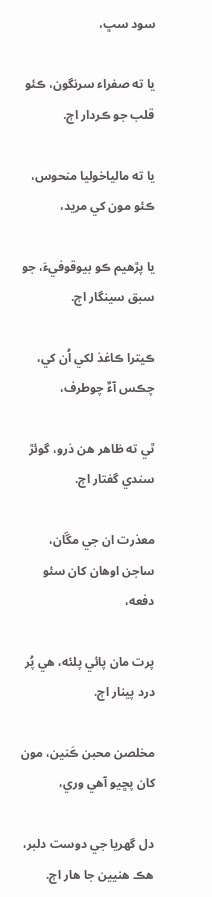سود سڀ،

يا ته صفراء سرنگون، ڪئو قلب جو ڪردار اڄ.

يا ته مالياخوليا منحوس، ڪئو مون کي مريد،

يا پڙهيم ڪو بيوقوفيءَ، جو سبق سينگار اڄ.

ڪيترا ڪاغذ لکي اُن کي، چڪس آءٌ چوطرف،

ٿي ته ظاهر هن ذرو، گوئڙ سندي گفتار اڄ.

معذرت ان جي مڱان، ساجن اوهان کان سئو دفعه،

پرت مان پائي پلئه، هي پُر درد پينار اڄ.

مخلصن محبن ڪَنين، مون کان پڇيو آهي وري،

دل گهريا جي دوست دلبر، هڪ هنيين جا هار اڄ.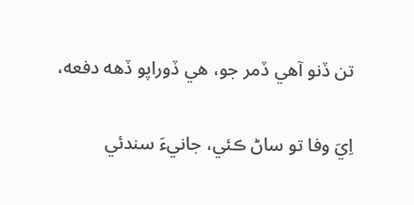تن ڏنو آهي ڏمر جو، هي ڏوراپو ڏهه دفعه،

اِيَ وفا تو ساڻ ڪئي، جانيءَ سندئي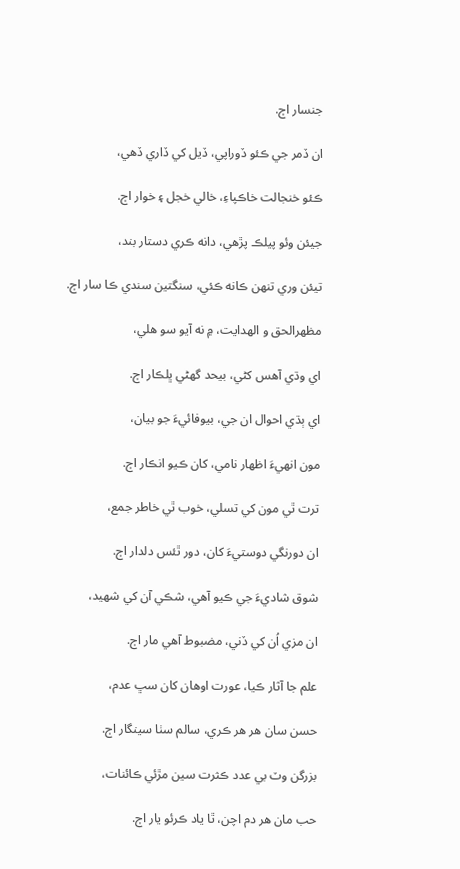جنسار اڄ.

ان ڏمر جي ڪئو ڏوراپي، ڏيل کي ڏاري ڏهي،

ڪئو خنجالت خاڪپاءِ، خالي خجل ۽ خوار اڄ.

جيئن وئو پيلڪ پڙهي، دانه ڪري دستار بند،

تيئن وري تنھن ڪانه ڪئي، سنگتين سندي ڪا سار اڄ.

مظھرالحق و الھدايت، ۾ نه آيو سو هلي،

اي وڌي آهس کڻي، بيحد گهڻي ڀلڪار اڄ.

اي ٻڌي احوال ان جي، بيوفائيءَ جو بيان،

مون انھيءَ اظھار نامي، کان ڪيو انڪار اڄ.

ترت ٿي مون کي تسلي، خوب ٿي خاطر جمع،

ان دورنگي دوستيءَ کان، دور ٿئس دلدار اڄ.

شوق شاديءَ جي ڪيو آهي، شڪي آن کي شھيد،

ان مزي اُن کي ڏني، مضبوط آهي مار اڄ.

علم جا آثار ڪيا، عورت اوهان کان سڀ عدم،

حسن سان هر هر ڪري، سالم سٺا سينگار اڄ.

بزرگن وٽ بي عدد ڪثرت سين مڙئي ڪائنات،

حب مان هر دم اچن، ٿا ياد ڪرئو يار اڄ.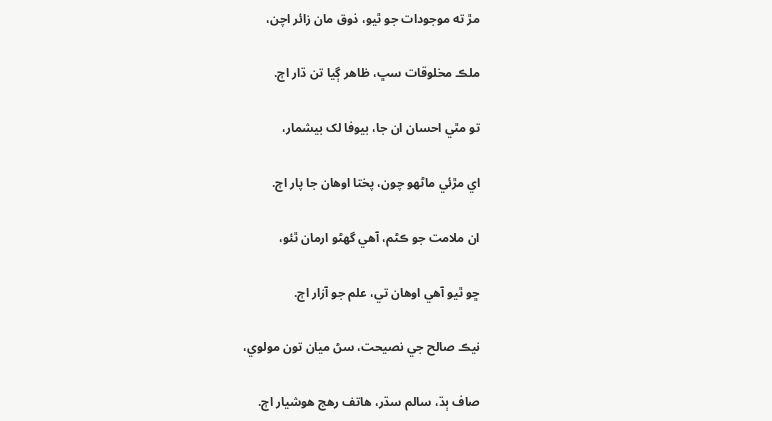مڙ ته موجودات جو ٿيو، ذوق مان زائر اچن،

ملڪ مخلوقات سڀ، ظاهر ڳيا تن ڌار اڄ.

تو مٿي احسان ان جا، بيوفا لک بيشمار،

اي مڙئي ماڻھو چون، پختا اوهان جا پار اڄ.

ان ملامت جو ڪڻم، آهي گهڻو ارمان ٿئو،

ڇو ٿيو آهي اوهان تي، علم جو آزار اڄ.

نيڪ صالح جي نصيحت، سڻ ميان تون مولوي،

صاف ٻڌ، سالم سڌر، هاتف رهج هوشيار اڄ.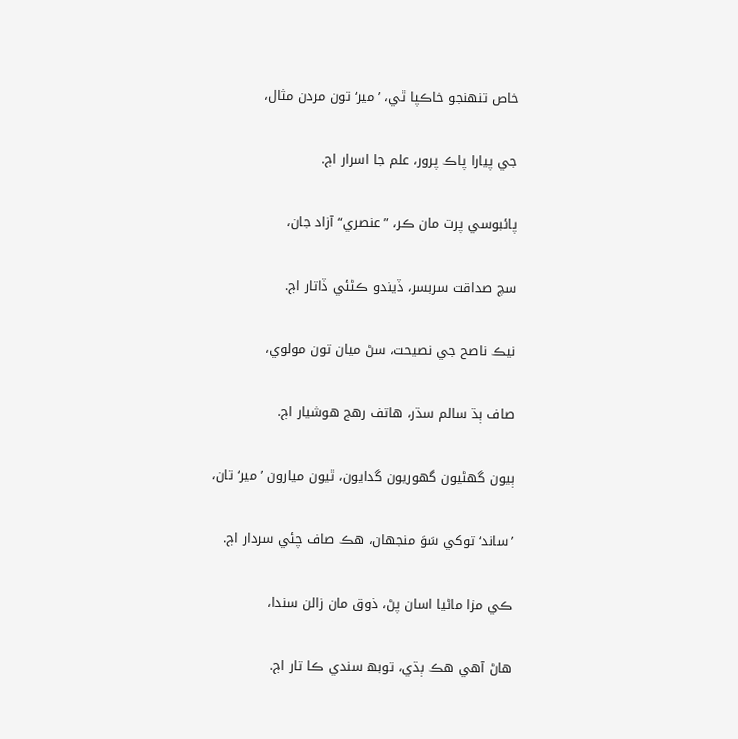خاص تنھنجو خاڪپا ٿي، ’مير‘ تون مردن مثال،

جي پيارا پاڪ پرور، علم جا اسرار اڄ.

پائبوسي پرت مان ڪر، ”عنصري“ آزاد جان،

سچ صداقت سربسر، ڏيندو ڪڻئي ڏاتار اڄ.

نيڪ ناصح جي نصيحت، سڻ ميان تون مولوي،

صاف ٻڌ سالم سڌر، هاتف رهج هوشيار اڄ.

ٻيون گهڻيون گهوريون گدايون، ٿيون ميارون ’مير‘ تان،

’ساند‘ توکي سَوَ منجهان، هڪ صاف چئي سردار اڄ.

ڪي مزا ماڻيا اسان پڻ، ذوق مان زالن سندا،

هاڻ آهي هڪ ٻڌي، توبھ سندي ڪا تار اڄ.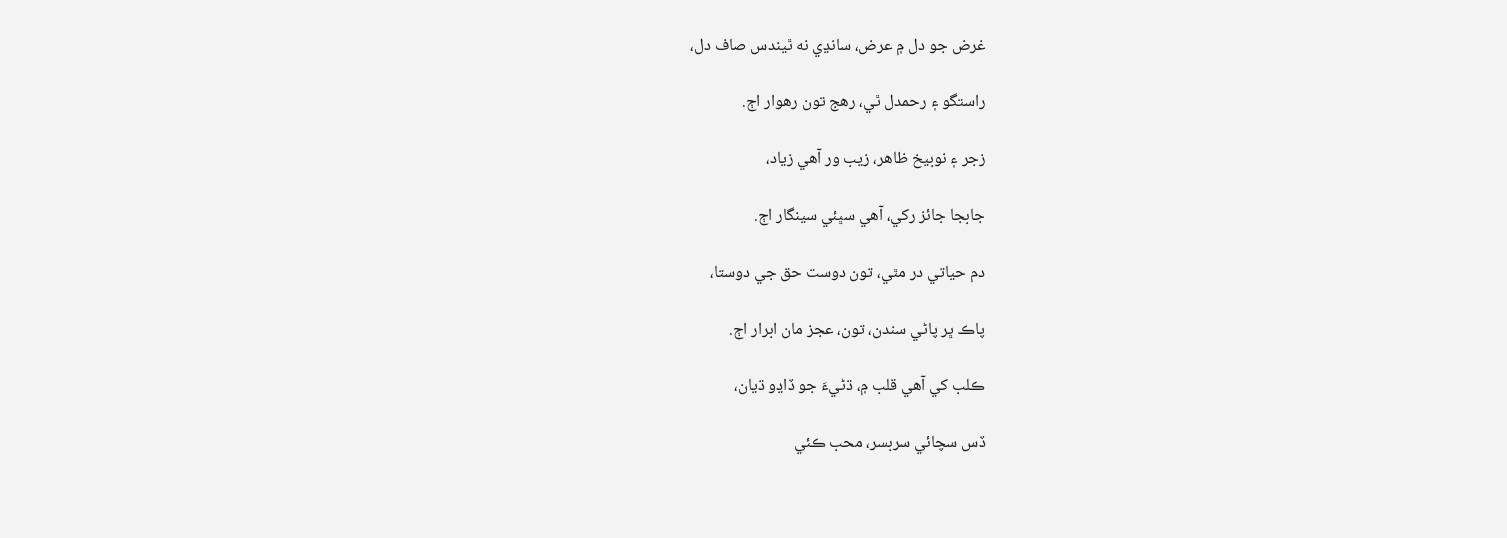غرض جو دل ۾ عرض، سانڍي نه ٿيندس صاف دل،

راستگو ۽ رحمدل ٿي، رهج تون رهوار اڄ.

زجر ۽ نوبيخ ظاهر، زيب ور آهي زياد،

جابجا جائز رکي، آهي سڀئي سينگار اڄ.

دم حياتي در مٿي، تون دوست حق جي دوستا،

پاڪ ڀر پاڻي سندن، تون، عجز مان ابرار اڄ.

ڪلب کي آهي قلب ۾، ڌڻيءَ جو ڏاڍو ڌيان،

ڏس سچائي سربسر، محب ڪئي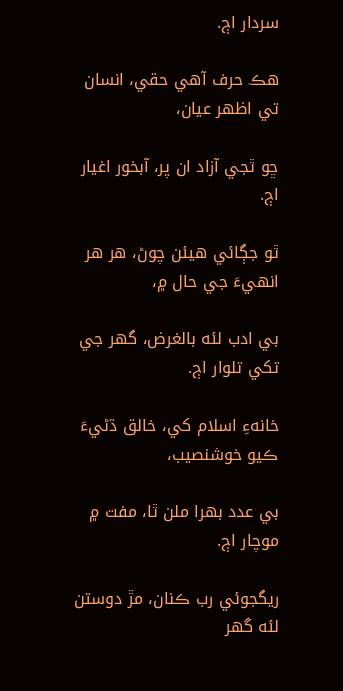سردار اڄ.

هڪ حرف آهي حقي، انسان تي اظھر عيان،

ڇو ٿجي آزاد ان پر، آبخور اغيار اڄ.

ٿو جڳائي هيئن چوڻ، هر هر انھيءَ جي حال ۾،

بي ادب لئه بالغرض، گهر جي تکي تلوار اڄ.

خانهءِ اسلام کي، خالق ڌڻيءَ ڪيو خوشنصيب،

بي عدد بھرا ملن ٿا، مفت ۾ موچار اڄ.

ريگجوئي رب ڪنان، مڙ دوستن لئه گهر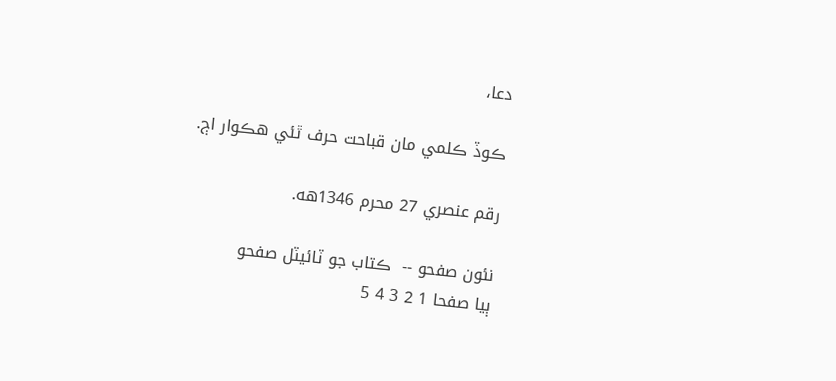دعا،

ڪوڏ ڪلمي مان قباحت حرف ٿئي هڪوار اڄ.

رقم عنصري 27 محرم 1346هه.

نئون صفحو --  ڪتاب جو ٽائيٽل صفحو
ٻيا صفحا 1 2 3 4 5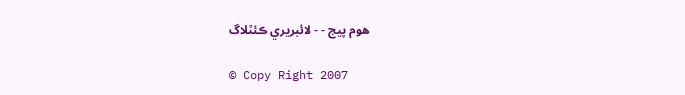هوم پيج - - لائبريري ڪئٽلاگ

© Copy Right 2007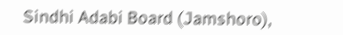Sindhi Adabi Board (Jamshoro),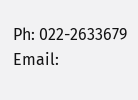Ph: 022-2633679 Email: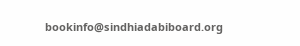bookinfo@sindhiadabiboard.org